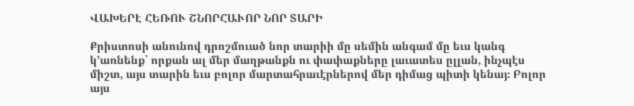ՎԱԽԵՐԷ ՀԵՌՈՒ ՇՆՈՐՀԱՒՈՐ ՆՈՐ ՏԱՐԻ

Քրիստոսի անունով դրոշմուած նոր տարիի մը սեմին անգամ մը եւս կանգ կ՚առնենք՝ որքան ալ մեր մաղթանքն ու փափաքները լաւատես ըլլան, ինչպէս միշտ, այս տարին եւս բոլոր մարտահրաւէրներով մեր դիմաց պիտի կենայ։ Բոլոր այս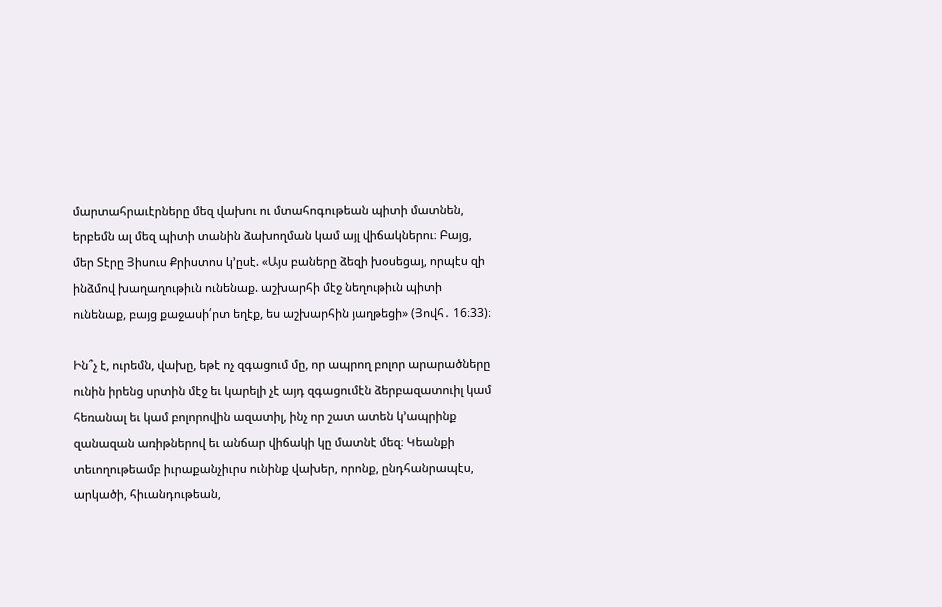մարտահրաւէրները մեզ վախու ու մտահոգութեան պիտի մատնեն, երբեմն ալ մեզ պիտի տանին ձախողման կամ այլ վիճակներու։ Բայց, մեր Տէրը Յիսուս Քրիստոս կ՚ըսէ. «Այս բաները ձեզի խօսեցայ, որպէս զի ինձմով խաղաղութիւն ունենաք. աշխարհի մէջ նեղութիւն պիտի ունենաք, բայց քաջասի՛րտ եղէք, ես աշխարհին յաղթեցի» (Յովհ․ 16։33)։

Ին՞չ է, ուրեմն, վախը, եթէ ոչ զգացում մը, որ ապրող բոլոր արարածները ունին իրենց սրտին մէջ եւ կարելի չէ այդ զգացումէն ձերբազատուիլ կամ հեռանալ եւ կամ բոլորովին ազատիլ, ինչ որ շատ ատեն կ՚ապրինք զանազան առիթներով եւ անճար վիճակի կը մատնէ մեզ։ Կեանքի տեւողութեամբ իւրաքանչիւրս ունինք վախեր, որոնք, ընդհանրապէս, արկածի, հիւանդութեան,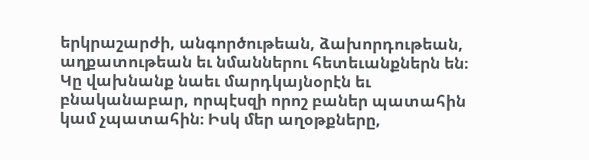երկրաշարժի, անգործութեան, ձախորդութեան, աղքատութեան եւ նմաններու հետեւանքներն են։ Կը վախնանք նաեւ մարդկայնօրէն եւ բնականաբար, որպէսզի որոշ բաներ պատահին կամ չպատահին։ Իսկ մեր աղօթքները,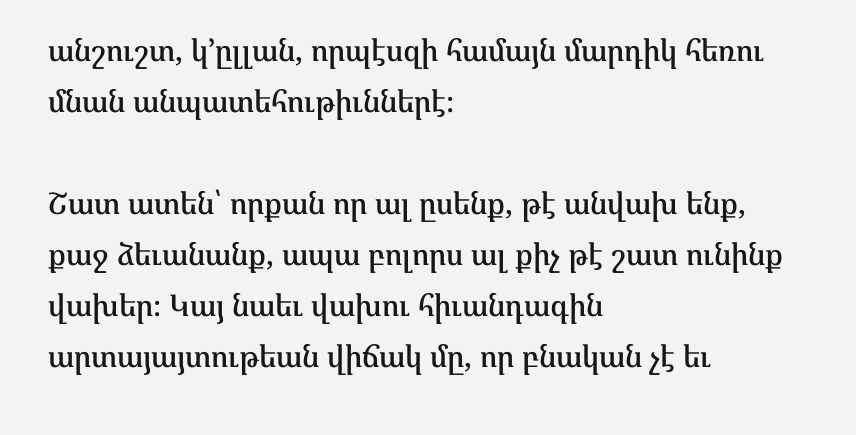անշուշտ, կ՚ըլլան, որպէսզի համայն մարդիկ հեռու մնան անպատեհութիւններէ։

Շատ ատեն՝ որքան որ ալ ըսենք, թէ անվախ ենք, քաջ ձեւանանք, ապա բոլորս ալ քիչ թէ շատ ունինք վախեր։ Կայ նաեւ վախու հիւանդագին արտայայտութեան վիճակ մը, որ բնական չէ եւ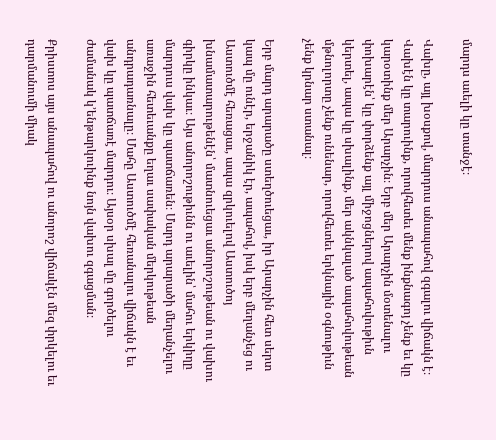մարդս աւելի կը տանջէ։

Վախը, այլ խօսքով, մարդուս անապահով զգալու վիճակն է։ Վախէն կը տարուինք, որովհետեւ մենք ինքնագոյ չենք եւ կը կարօտինք մեր Արարչին։ Երբ մեր Արարչին մօտենալու փոխարէն՝ կը փորձենք այլ միջոցներով ապահովութիւն կերտել, ապա կը սխալինք, մեր ակնկալած ապահովութեան մթնոլորտը չենք ունենար, որովհետեւ երկնային օգնութիւն չենք կրնար ստանալ։

Երբ մարդ արարածը ստեղծուեցաւ, իր Արարչին հետ սերտ կապ մը ունէր, երջանիկ էր, ապահով, իսկ երբ մեղանչեց ու Աստուծմէ հեռացաւ, ապա զրկուելով Աստուծոյ խնամատարութենէն՝ մատնուեցաւ անորոշութեան ու վախու գիրկը ինկաւ։ Այս անորոշութիւնն ու աւելին՝ մահու երկիղը մարդուս վախ կը պատճառեն։ Մարդ արարածի մեղանչելու առաջին հետեւանքը եղաւ սափական մերկութեան անդրադառնալը։ Մահը Աստուծմէ հեռանալու վիճակն է եւ վախ կը պատճառէ մարդու։ Այսօր սխալ մը գործելու ժամանակ կ՚ենթարկուինք նոյն վախու զգացման։

Քրիստոս այս անապահով ու անորոշ վիճակէն մեզ փրկելու եւ դարմանումի միակ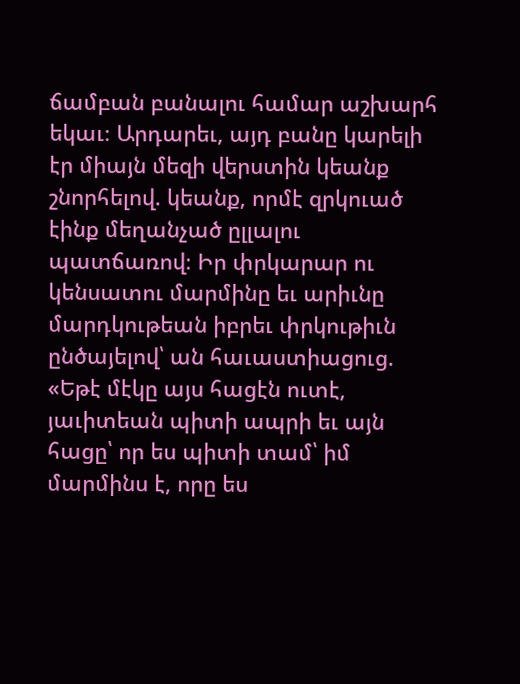ճամբան բանալու համար աշխարհ եկաւ։ Արդարեւ, այդ բանը կարելի էր միայն մեզի վերստին կեանք շնորհելով. կեանք, որմէ զրկուած էինք մեղանչած ըլլալու պատճառով։ Իր փրկարար ու կենսատու մարմինը եւ արիւնը մարդկութեան իբրեւ փրկութիւն ընծայելով՝ ան հաւաստիացուց. «Եթէ մէկը այս հացէն ուտէ, յաւիտեան պիտի ապրի եւ այն հացը՝ որ ես պիտի տամ՝ իմ մարմինս է, որը ես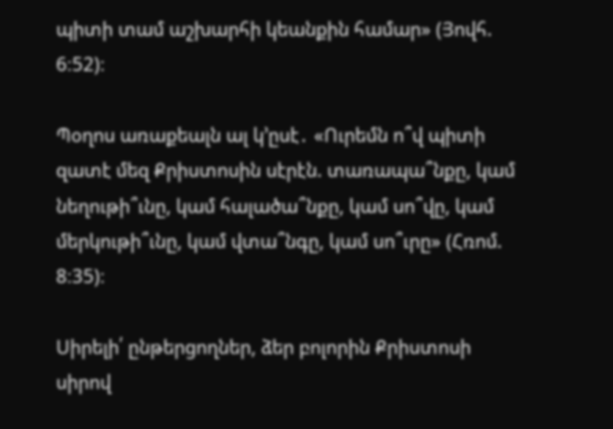պիտի տամ աշխարհի կեանքին համար» (Յովհ. 6։52)։

Պօղոս առաքեալն ալ կ՚ըսէ․ «Ուրեմն ո՞վ պիտի զատէ մեզ Քրիստոսին սէրէն. տառապա՞նքը, կամ նեղութի՞ւնը, կամ հալածա՞նքը, կամ սո՞վը, կամ մերկութի՞ւնը, կամ վտա՞նգը, կամ սո՞ւրը» (Հռոմ. 8։35)։

Սիրելի՛ ընթերցողներ, ձեր բոլորին Քրիստոսի սիրով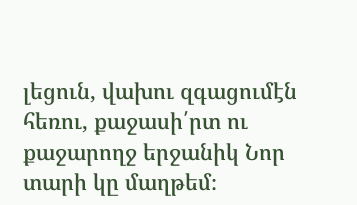լեցուն, վախու զգացումէն հեռու, քաջասի՛րտ ու քաջարողջ երջանիկ Նոր տարի կը մաղթեմ։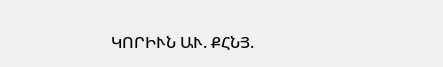ԿՈՐԻՒՆ ԱՒ. ՔՀՆՅ.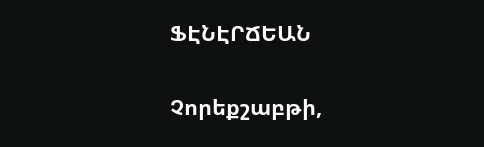ՖԷՆԷՐՃԵԱՆ

Չորեքշաբթի,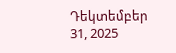Դեկտեմբեր 31, 2025